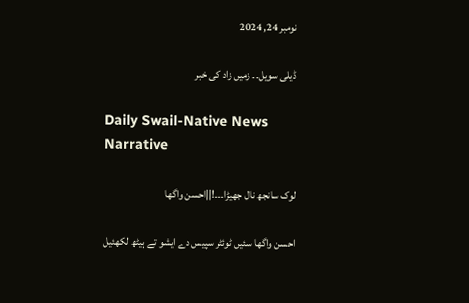نومبر 24, 2024

ڈیلی سویل۔۔ زمیں زاد کی خبر

Daily Swail-Native News Narrative

لوک سانجھ نال جھیڑا۔۔۔!||احسن واگھا

احسن واگھا سئیں ٹوئٹر سپیس دے ایشو تے ہیٹھ لکھئیل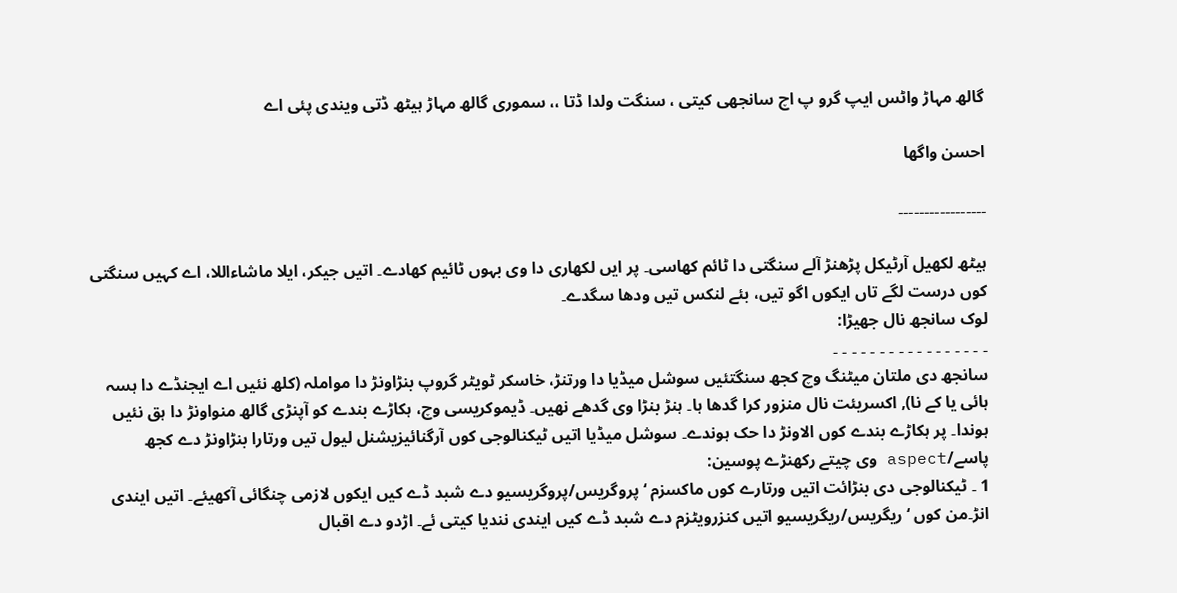گالھ مہاڑ واٹس ایپ گرو پ اچ سانجھی کیتی ، سنگت ولدا ڈتا ،، سموری گالھ مہاڑ ہیٹھ ڈتی ویندی پئی اے

احسن واگھا

۔۔۔۔۔۔۔۔۔۔۔۔۔۔۔۔۔

ہیٹھ لکھیل آرٹیکل پڑھنڑ آلے سنگتی دا ٹائم کھاسی۔ پر ایں لکھاری دا وی بہوں ٹائیم کھادے۔ اتیں جیکر، ایلا ماشاءاللا، اے کہیں سنگتی کوں درست لگے تاں ایکوں اگو تیں، بئے لنکس تیں ودھا سگدے۔
لوک سانجھ نال جھیڑا:
۔ ۔ ۔ ۔ ۔ ۔ ۔ ۔ ۔ ۔ ۔ ۔ ۔ ۔ ۔ ۔ ۔
سانجھ دی ملتان میٹنگ وچ کجھ سنگتئیں سوشل میڈیا دا ورتنڑ، خاسکر ٹویٹر گروپ بنڑاونڑ دا مواملہ (کلھ نئیں اے ایجنڈے دا ہسہ ہائی یا کے نا), اکسریئت نال منزور کرا گدھا ہا۔ ہنڑ بنڑا وی گدھے نھیں۔ ڈیموکریسی وچ، ہکاڑے بندے کو آپنڑی گالھ منواونڑ دا ہق نئیں ہوندا۔ پر ہکاڑے بندے کوں الاونڑ دا حک ہوندے۔ سوشل میڈیا اتیں ٹیکنالوجی کوں آرگنائیزیشنل لیول تیں ورتارا بنڑاونڑ دے کجھ پاسے/aspect وی چیتے رکھنڑے پوسین:
1 ۔ ٹیکنالوجی دی بنڑائت اتیں ورتارے کوں ماکسزم ‘پروگریس/پروگریسیو دے شبد ڈے کیں ایکوں لازمی چنگائی آکھیئے۔ اتیں ایندی انڑ۔من کوں ‘ریگریس/ریگریسیو اتیں کنزرویٹزم دے شبد ڈے کیں ایندی نندیا کیتی ئے۔ اڑدو دے اقبال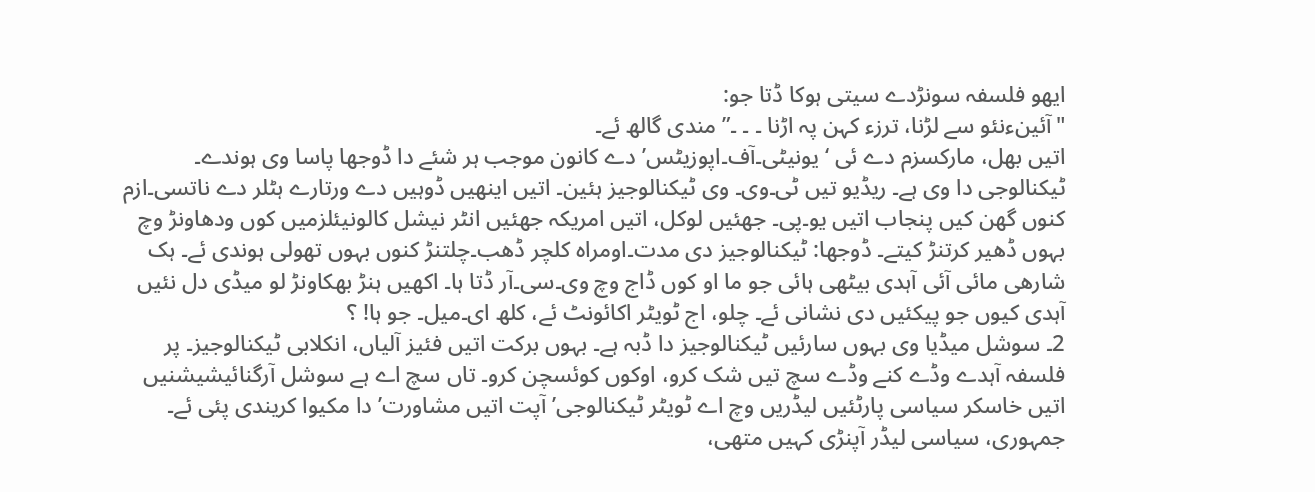ایھو فلسفہ سونڑدے سیتی ہوکا ڈتا جو:
"آئینءنئو سے لڑنا، ترزء کہن پہ اڑنا ۔ ۔ ۔” مندی گالھ ئے۔
اتیں بھل، مارکسزم دے ئی ‘یونیٹی۔آف۔اپوزیٹس’ دے کانون موجب ہر شئے دا ڈوجھا پاسا وی ہوندے۔ ٹیکنالوجی دا وی ہے۔ ریڈیو تیں ٹی۔وی۔ وی ٹیکنالوجیز ہئین۔ اتیں اینھیں ڈوہیں دے ورتارے ہٹلر دے ناتسی۔ازم کنوں گھن کیں پنجاب اتیں یو۔پی۔ جھئیں لوکل، اتیں امریکہ جھئیں انٹر نیشل کالونیئلزمیں کوں ودھاونڑ وچ بہوں ڈھیر کرتنڑ کیتے۔ ڈوجھا: ٹیکنالوجیز دی مدت۔اومراہ کلچر ڈھب۔چلتنڑ کنوں بہوں تھولی ہوندی ئے۔ ہک شارھی مائی آئی آہدی بیٹھی ہائی جو ما او کوں ڈاج وچ وی۔سی۔آر ڈتا ہا۔ اکھیں ہنڑ بھکاونڑ لو میڈی دل نئیں آہدی کیوں جو پیکئیں دی نشانی ئے۔ چلو، اج ٹویٹر اکائونٹ ئے، کلھ ای۔میل۔ جو ہا! ؟
2۔ سوشل میڈیا وی بہوں سارئیں ٹیکنالوجیز دا ڈبہ ہے۔ بہوں برکت اتیں فئیز آلیاں، انکلابی ٹیکنالوجیز۔ پر فلسفہ آہدے وڈے کنے وڈے سچ تیں شک کرو، اوکوں کوئسچن کرو۔ تاں سچ اے ہے سوشل آرگنائیشیشنیں اتیں خاسکر سیاسی پارٹئیں لیڈریں وچ اے ٹویٹر ٹیکنالوجی’آپت اتیں مشاورت’ دا مکیوا کریندی پئی ئے۔ جمہوری، سیاسی لیڈر آپنڑی کہیں متھی،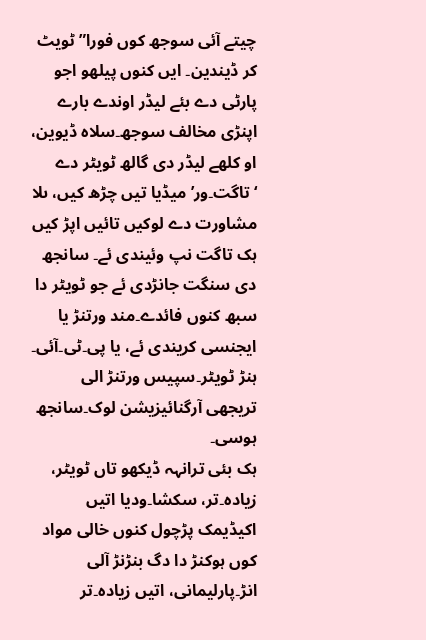چیتے آئی سوجھ کوں فورا” ٹویٹ کر ڈیندین۔ ایں کنوں پیلھو اجو پارٹی دے بئے لیڈر اوندے بارے اپنڑی مخالف سوجھ۔سلاہ ڈیوین، او کلھے لیڈر دی گالھ ٹویٹر دے ‘تاگت۔ور’ میڈیا تیں چڑھ کیں، ںلا مشاورت دے لوکیں تائیں اپڑ کیں ہک تاگت نپ وئیندی ئے۔ سانجھ دی سنگت جانڑدی ئے جو ٹویٹر دا سبھ کنوں فائدے۔مند ورتنڑ یا ایجنسی کریندی ئے، یا پی۔ٹی۔آئی۔ ہنڑ ٹویٹر۔سپیس ورتنڑ الی تریجھی آرگنائیزیشن لوک۔سانجھ ہوسی۔
ہک بئی ترانہہ ڈیکھو تاں ٹویٹر، زیادہ۔تر، سکشا۔ودیا اتیں اکیڈیمک پڑچول کنوں خالی مواد کوں ہوکنڑ دا دگ بنڑنڑ آلی انڑ۔پارلیمانی، اتیں زیادہ۔تر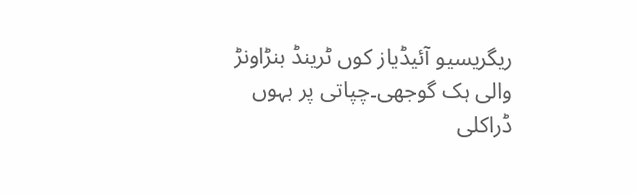ریگریسیو آئیڈیاز کوں ٹرینڈ بنڑاونڑ والی ہک گوجھی۔چپاتی پر بہوں ڈراکلی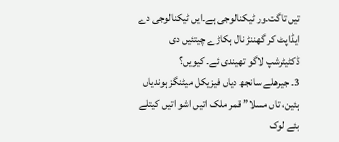تیں تاگت۔ور ٹیکنالوجی ہے۔ایں ٹیکنالوجی دے ایڈاپٹ کر گھننڑ نال ہکاڑے چیتئیں دی ڈکٹیٹرشپ لاگو تھیندی ئے۔ کیویں؟
3۔ جیرھلے سانجھ دیاں فیزیکل میٹنگز ہوندیاں ہئین، تاں مسلا” قمر ملک اتیں اشو اتیں کیتلے بئے لوک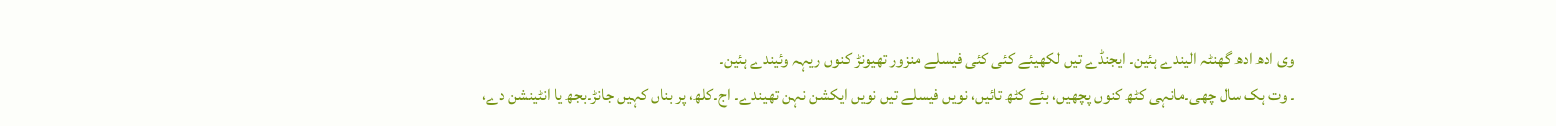وی ادھ ادھ گھنٹہ الیندے ہئین۔ ایجنڈے تیں لکھیئے کئی کئی فیسلے منزور تھیونڑ کنوں ریہہ وئیندے ہئین۔
۔ وت ہک سال چھی۔مانہی کٹھ کنوں پچھیں، بئے کٹھ تائیں، نویں فیسلے تیں نویں ایکشن نہن تھیندے۔ اج۔کلھ، پر بناں کہیں جانڑ۔بجھ یا انٹینشن دے،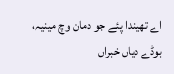اے تھیندا پئے جو دمان وچ مینیہ، بوڈے دیاں خبراں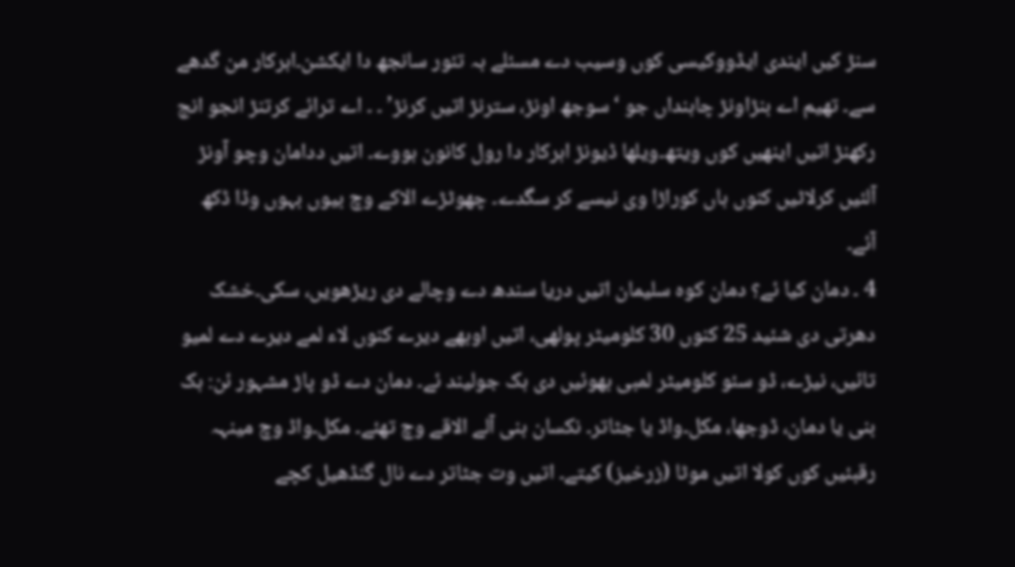سنڑ کیں ایندی ایڈووکیسی کوں وسیب دے مسئلے بہ تئور سانجھ دا ایکشن۔اہرکار من گدھے سے۔ تھیم اے بنڑاونڑ چاہنداں جو ‘سوجھ اونڑ، سترنڑ اتیں کرنڑ’ ۔ ۔ اے ترائے کرتنڑ انجو انج رکھنڑ اتیں اینھیں کوں ویتھ۔ویلھا ڈیونڑ اہرکار دا رول کانون ہووے۔ اتیں ددامان وچو آونڑ آلئیں کرلاٹیں کنوں ہاں کوراڑا وی نیسے کر سگدے۔ چھوٹڑے الاکے وچ بیوں بہوں وڈا ڈکھ آئے۔
4 ۔ دمان کیا ئے؟ دمان کوہ سلیمان اتیں دریا سندھ دے وچالے دی ریڑھویں، سکی۔خشک دھرتی دی شئید 25 کنوں 30 کلومیٹر پولھی، اتیں اوبھے دیرے کنوں لاء لمے دیرے دے لمیو تائیں، نیڑے، ڈو سئو کلومیٹر لمبی بھوئیں دی ہک جولیند ئے۔ دمان دے ڈو پاڑ مشہور ئن: ہک بنی یا دمان، ڈوجھا، مکل۔واڈ یا جٹاتر۔ نکسان بنی آلے الاقے وچ تھئے۔ مکل۔واڈ وچ مینہہ رقبئیں کوں کولا اتیں موٹا (زرخیز) کیتے۔ اتیں وت جٹاتر دے نال گنڈھیل کچے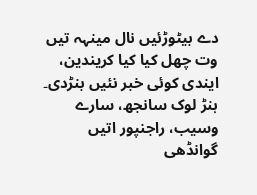دے بیٹوڑئیں نال مینہہ تیں وت چھل کیا کیا کریندین، ایندی کوئی خبر نئیں بنڑدی۔ ہنڑ لوک سانجھ، سارے وسیب، راجنپور اتیں گوانڈھی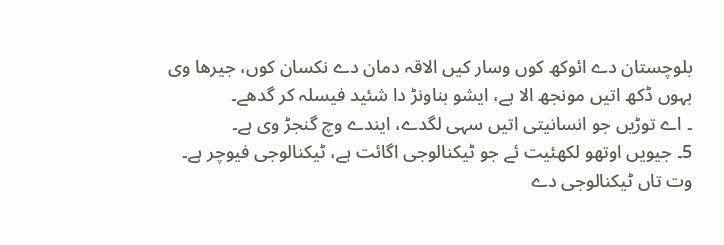بلوچستان دے ائوکھ کوں وسار کیں الاقہ دمان دے نکسان کوں، جیرھا وی بہوں ڈکھ اتیں مونجھ الا ہے، ایشو بناونڑ دا شئید فیسلہ کر گدھے۔
۔ اے توڑیں جو انسانیتی اتیں سہی لگدے، ایندے وچ گنجڑ وی ہے۔
5۔ جیویں اوتھو لکھئیت ئے جو ٹیکنالوجی اگائت ہے، ٹیکنالوجی فیوچر ہے۔ وت تاں ٹیکنالوجی دے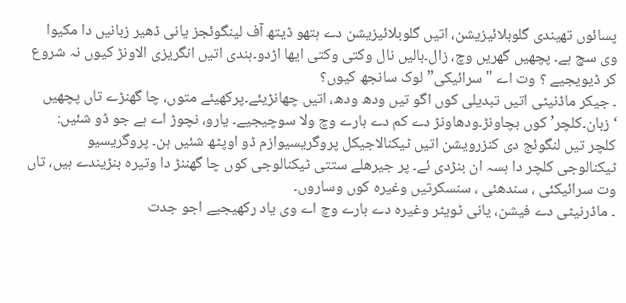پسائوں تھیندی گلوبلائیزیشن، اتیں گلوبلائیزیشن دے ہتھو ڈیتھ آف لینگوئجز یانی ڈھیر زبانیں دا مکیوا وی سچ ہے۔ پچھیں گھریں وچ، زال۔بالیں نال وکتی وکتی ایھا اڑدو۔ہندی اتیں انگریزی الاونڑ کیوں نہ شروع کر ڈیویجیے ؟ وت اے "سرائیکی” لوک سانجھ کیوں؟
۔ جیکر ماڈنیٹی اتیں تبدیلی کوں اگو تیں ودھ ودھ، اتیں چھانڑیئے۔پرکھیئے متوں، چا گھنڑے تاں پچھیں ‘زبان۔کلچر’ کوں بچاونڑ۔ودھاونڑ دے کم دے بارے وچ ولا سوچیجیے۔ یارو، نچوڑ اے ہے جو ڈو شئیں: کلچر تیں لنگوئج دی کنزرویشن اتیں ٹیکنالاجیکل پروگریسیوازم ڈو اوپٹھ شئیں ہن۔ پروگریسیو ٹیکنالوجی کلچر دا ہسہ ان بنڑدی ئے۔ پر جیرھلے ستتی ٹیکنالوجی کوں چا گھننڑ دا وتیرہ بنڑیندے ہیں، تاں وت سرائیکئی ، سندھئی ، سنسکرتیں وغیرہ کوں وساروں۔
۔ ماڈرنیٹی دے فیشن، یانی ٹویٹر وغیرہ دے بارے وچ اے وی یاد رکھیجیے اجو جدت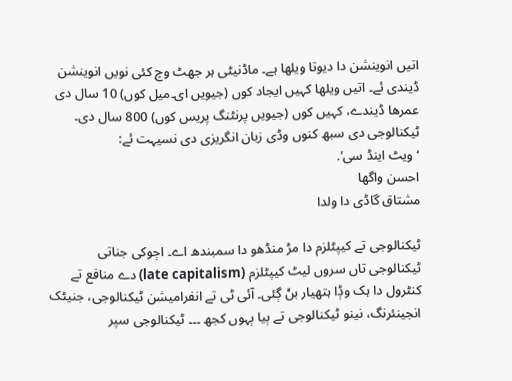اتیں انوینشن دا دیوتا ویلھا ہے۔ ماڈنیٹی ہر جھٹ وچ کئی نویں انوینشن ڈیندی ئے۔ اتیں ویلھا کہیں ایجاد کوں (جیویں ای۔میل کوں) 10 سال دی عمرھا ڈیندے، کہیں کوں (جیویں پرنٹنگ پریس کوں) 800 سال دی۔ ٹیکنالوجی دی سبھ کنوں وڈی زبان انگریزی دی نسیہت ئے:
‘ویٹ اینڈ سی’.
احسن واگھا
مشتاق گاڈی دا ولدا

ٹیکنالوجی تے کیپٹلزم دا مڑ منڈھو دا سمبندھ اے۔ اڄوکی جناتی ٹیکنالوجی تاں سروں لیٹ کیپٹلزم (late capitalism) دے منافع تے کنٹرول دا ہک وݙا ہتھیار بݨ ڳئی۔ آئی ٹی تے انفرامیشن ٹیکنالوجی، جنیٹک انجینئرنگ، نینو ٹیکنالوجی تے ٻیا ٻہوں کجھ ۔۔۔ ٹیکنالوجی سپر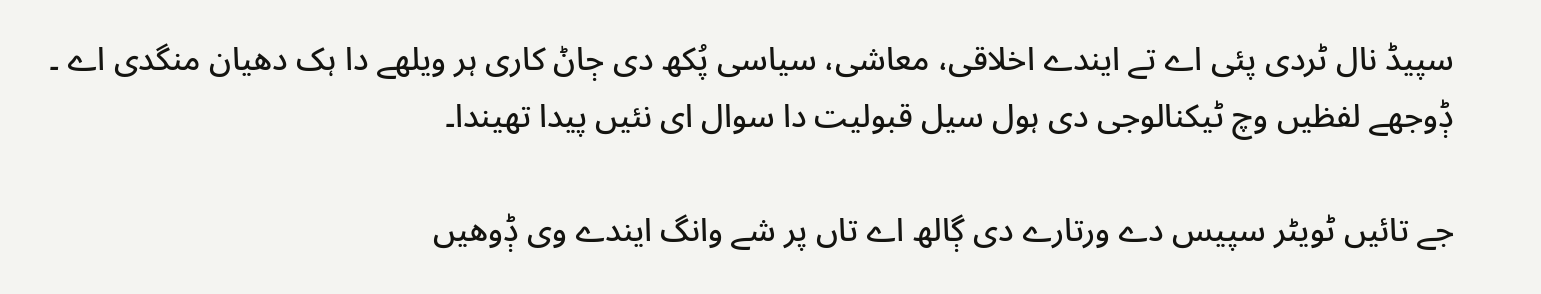سپیڈ نال ٹردی پئی اے تے ایندے اخلاقی، معاشی، سیاسی پُکھ دی ڄاݨ کاری ہر ویلھے دا ہک دھیان منگدی اے ۔ ݙوجھے لفظیں وچ ٹیکنالوجی دی ہول سیل قبولیت دا سوال ای نئیں پیدا تھیندا۔

جے تائیں ٹویٹر سپیس دے ورتارے دی ڳالھ اے تاں پر شے وانگ ایندے وی ݙوھیں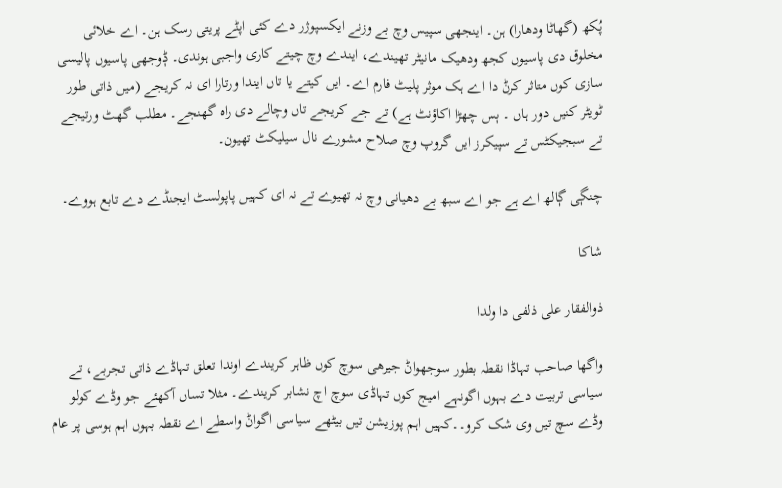پُکھ (گھاٹا ودھارا) ہن۔ اینجھی سپیس وچ بے وزنے ایکسپوژر دے کئی اپݨے پریتی رسک ہن۔ اے خلائی مخلوق دی پاسیوں کجھ ودھیک مانیٹر تھیندے، ایندے وچ چیتے کاری واجبی ہوندی۔ ݙوجھی پاسیوں پالیسی سازی کوں متاثر کرݨ دا اے ہک موثر پلیٹ فارم اے۔ ایں کیتے یا تاں ایندا ورتارا ای نہ کریجے (میں ذاتی طور ٹویٹر کنیں دور ہاں ۔ ٻس چھڑا اکاؤنٹ ہے) تے جے کریجے تاں وچالے دی راہ گھنجے۔ مطلب گھٹ ورتیجے تے سبجیکٹس تے سپیکرز ایں گروپ وچ صلاح مشورے نال سیلیکٹ تھیون۔

چنڳی ڳالھ اے ہے جو اے سبھ بے دھیانی وچ نہ تھیوے تے نہ ای کہیں پاپولسٹ ایجنڈے دے تابع ہووے۔

شاکا

ذوالفقار علی ذلفی دا ولدا

واگھا صاحب تہاڈا نقطہ بطور سوجھواݨ جیرھی سوچ کوں ظاہر کریندے اوندا تعلق تہاڈے ذاتی تجربے، تے سیاسی تربیت دے بہوں اگونہے امیج کوں تہاڈی سوچ اچ نشابر کریندے۔ مثلا تساں آکھئے جو وڈے کولو وڈے سچ تیں وی شک کرو۔۔کہیں اہم پوزیشن تیں بیٹھے سیاسی اگواݨ واسطے اے نقطہ بہوں اہم ہوسی پر عام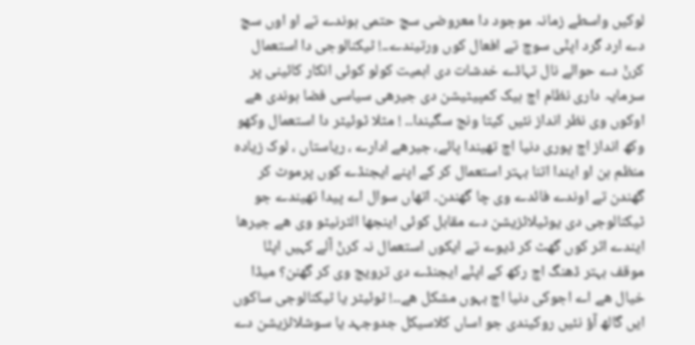لوکیں واسطے زمانہ موجود دا معروضی سچ حتمی ہوندے تے او اوں سچ دے ارد گرد اپݨی سوچ تے افعال کوں ورتیندے۔۔! ٹیکنالوجی دا استعمال کرݨ دے حوالے نال تہاڈے خدشات دی اہمیت کولو کوئی انکار کائینی پر سرمایہ داری نظام اچ ہیک کمپیٹیشن دی جیرھی سیاسی فضا ہوندی ھے اوکوں وی نظر انداز نئیں کیتا ونج سگیندا۔۔ ! مثلا ٹوئیٹر دا استعمال وکھو وکھ انداز اچ پوری دنیا اچ تھیندا پائے، جیرھے ادارے ، ریاستاں ، لوک زیادہ منظم ہن او ایندا اتنا بہتر استعمال کر کے اپنے ایجنڈے کوں پرموٹ کر گھندن تے اوندے فائدے وی چا گھندن۔ اتھاں سوال اے پیدا تھیندے جو ٹیکنالوجی دی یوٹیلائزیشن دے مقابل کوئی اینجھا الٹرنیٹو وی ھے جیرھا ایندے اثر کوں گھٹ کر ڈیوے تے ایکوں استعمال نہ کرݨ آلے کہیں اپݨا موقف بہتر ڈھنگ اچ رکھ کے اپݨے ایجنڈے دی ترویج وی کر گھنن؟ میڈا خیال ھے اے اجوکی دنیا اچ بہوں مشکل ھے۔۔! ٹوئیٹر یا ٹیکنالوجی ساکوں ایں گالھ آؤ نئیں روکیندی جو اساں کلاسیکل جدوجہد یا سوشلائزیشن دے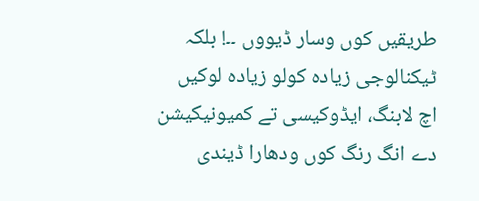طریقیں کوں وسار ڈیووں ۔۔! بلکہ ٹیکنالوجی زیادہ کولو زیادہ لوکیں اچ لابنگ، ایڈوکیسی تے کمیونیکیشن دے انگ رنگ کوں ودھارا ڈیندی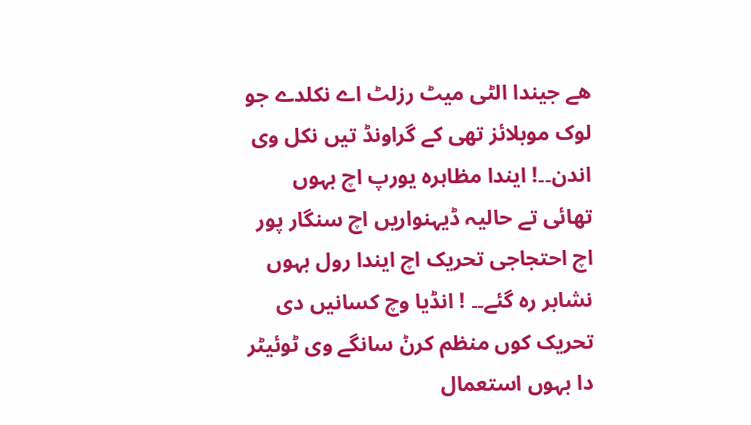ھے جیندا الٹی میٹ رزلٹ اے نکلدے جو لوک موبلائز تھی کے گراونڈ تیں نکل وی اندن۔۔! ایندا مظاہرہ یورپ اچ بہوں تھائی تے حالیہ ڈیہنواریں اچ سنگار پور اچ احتجاجی تحریک اچ ایندا رول بہوں نشابر رہ گئے۔۔ ! انڈیا وچ کسانیں دی تحریک کوں منظم کرݨ سانگے وی ٹوئیٹر دا بہوں استعمال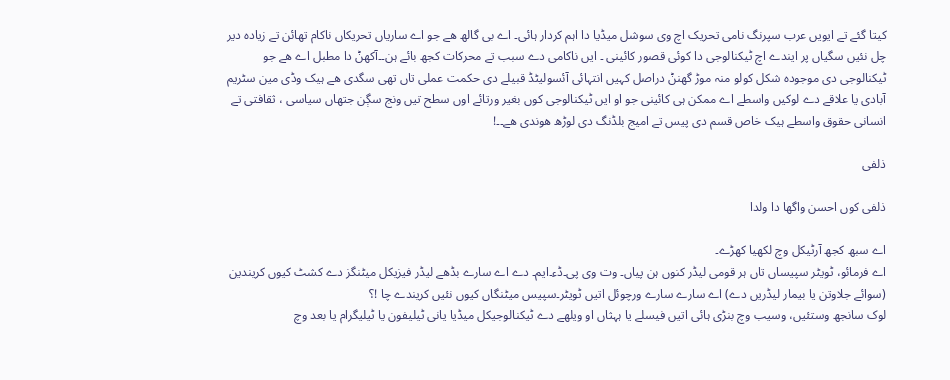کیتا گئے تے ایویں عرب سپرنگ نامی تحریک اچ وی سوشل میڈیا دا اہم کردار ہائی۔ اے بی گالھ ھے جو اے ساریاں تحریکاں ناکام تھائن تے زیادہ دیر چل نئیں سگیاں پر ایندے اچ ٹیکنالوجی دا کوئی قصور کائینی ۔ ایں ناکامی دے سبب تے محرکات کجھ بائے ہن۔۔آکھݨ دا مطبل اے ھے جو ٹیکنالوجی دی موجودہ شکل کولو منہ موڑ گھنݨ دراصل کہیں انتہائی آئسولیٹڈ قبیلے دی حکمت عملی تاں تھی سگدی ھے ہیک وڈی مین سٹریم آبادی یا علاقے دے لوکیں واسطے اے ممکن ہی کائینی جو او ایں ٹیکنالوجی کوں بغیر ورتائے اوں سطح تیں ونج سڳن جتھاں سیاسی ، ثقافتی تے انسانی حقوق واسطے ہیک خاص قسم دی پیس تے امیج بلڈنگ دی لوڑھ ھوندی ھے۔۔!

ذلفی

ذلفی کوں احسن واگھا دا ولدا

اے سبھ کجھ آرٹیکل وچ لکھیا کھڑے۔
اے فرمائو، ٹویٹر سپیساں تاں ہر قومی لیڈر کنوں ہن پیاں۔ وت وی پی۔ڈء۔ایم۔ دے اے سارے بڈھے لیڈر فیزیکل میٹنگز دے کشٹ کیوں کریندین (سوائے جلاوتن یا بیمار لیڈریں دے) اے سارے سارے ورچوئل اتیں ٹویٹر۔سپیس میٹنگاں کیوں نئیں کریندے چا !؟
لوک سانجھ وستئیں، وسیب وچ بنڑی ہائی اتیں فیسلے یا ہہثاں او ویلھے دے ٹیکنالوجیکل میڈیا یانی ٹیلیفون یا ٹیلیگرام یا بعد وچ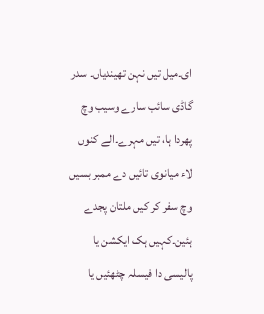ای۔میل تیں نہن تھیندیاں۔ سدر گاڈی سائب سارے وسیب وچ پھردا ہا، تیں مہرے۔الے کنوں لاء میانوی تائیں دے ممبر بسیں وچ سفر کر کیں ملتان پجدے ہئین۔کہیں ہک ایکشن یا پالیسی دا فیسلہ چٹھئیں یا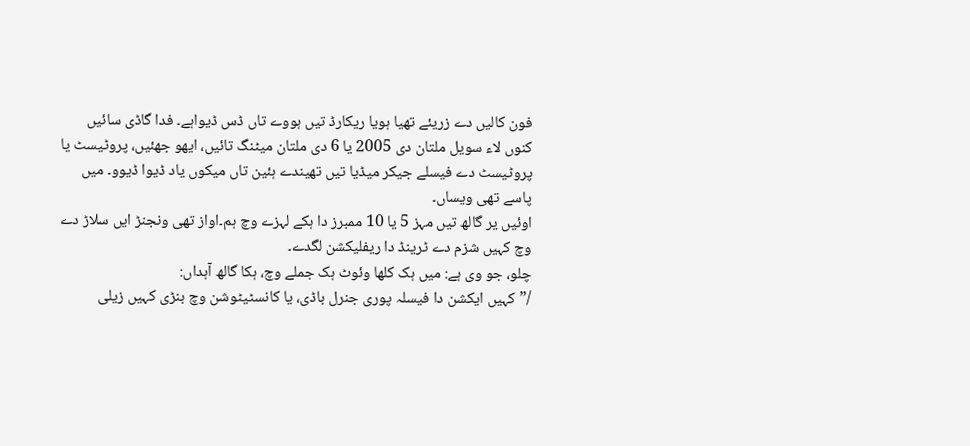فون کالیں دے زریئے تھیا ہویا ریکارڈ تیں ہووے تاں ڈس ڈیواہے۔ فدا گاڈی سائیں کنوں لاء سویل ملتان دی 2005 یا 6 دی ملتان میٹنگ تائیں، ایھو جھئیں، پروٹیسٹ یا پروٹیسٹ دے فیسلے جیکر میڈیا تیں تھیندے ہئین تاں میکوں یاد ڈیوا ڈیوو۔ میں پاسے تھی ویساں۔
اوئیں یر گالھ تیں مہز 5 یا 10 ممبرز دا ہکے لہزے وچ ہم۔اواز تھی ونجنڑ ایں سلاڑ دے وچ کہیں شزم دے ٹرینڈ دا ریفلیکشن لگدے۔
چلو، جو وی ہے: میں ہک کلھا وئوٹ ہک جملے وچ، ہکا گالھ آہداں:
/”کہیں ایکشن دا فیسلہ پوری جنرل باڈی، یا کانسٹیٹوشن وچ بنڑی کہیں زیلی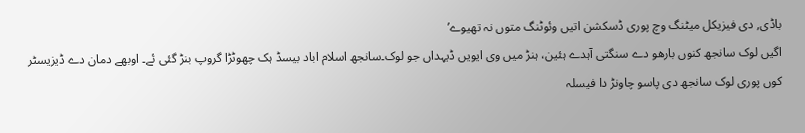باڈی, دی فیزیکل میٹنگ وچ پوری ڈسکشن اتیں وئوٹنگ متوں نہ تھیوے’
اگیں لوک سانجھ کنوں بارھو دے سنگتی آہدے ہئین، ہنڑ میں وی ایویں ڈیہداں جو لوک۔سانجھ اسلام اباد بیسڈ ہک چھوٹڑا گروپ بنڑ گئی ئے۔ اوبھے دمان دے ڈیزیسٹر کوں پوری لوک سانجھ دی پاسو چاونڑ دا فیسلہ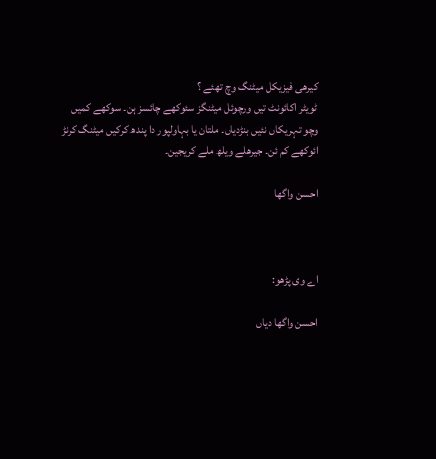کیرھی فیزیکل میٹنگ وچ تھئے ؟
ٹویٹر اکائونٹ تیں ورچوئل میٹنگز سئوکھے چائسز ہن۔ سوکھے کمیں وچو تہریکاں نئیں بنڑدیاں۔ ملتان یا بہاولپور دا پندھ کرکیں میٹنگ کرنڑ ائوکھے کم ئن۔ جیرھلے ویلھ ملے کریجین۔

احسن واگھا



اے وی پڑھو:

احسن واگھا دیاں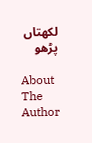لکھتاں پڑھو

About The Author